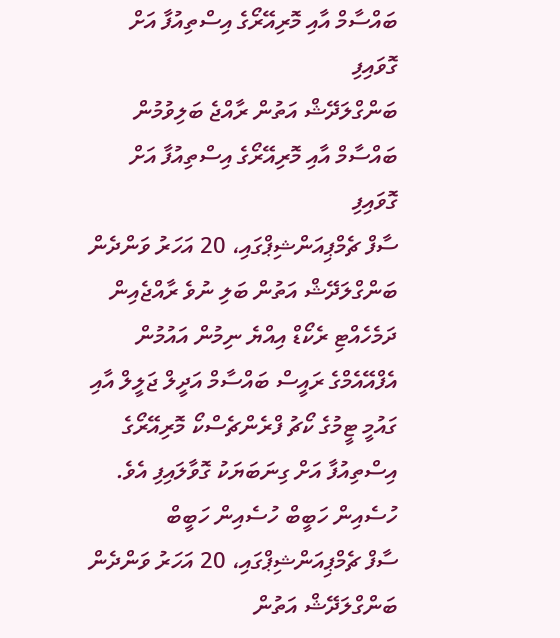ބައްސާމް އާއި މޮރިއޭރޯގެ އިސްތިއުފާ އަށް ގޮވައިފި
ބަންގްލަދޭޝް އަތުން ރާއްޖެ ބަލިވުމުން ބައްސާމް އާއި މޮރިއޭރޯގެ އިސްތިއުފާ އަށް ގޮވައިފި
ސާފް ޗެމްޕިއަންޝިޕްގައި، 20 އަހަރު ވަންދެން ބަންގްލަދޭޝް އަތުން ބަލި ނުވެ ރާއްޖެއިން ދަމެހެއްޓި ރެކޯޑް އިއްޔެ ނިމުން އައުމުން އެފްއޭއެމްގެ ރައީސް ބައްސާމް އަދީލް ޖަލީލް އާއި ގައުމީ ޓީމުގެ ކޯޗު ފްރެންޗެސްކޯ މޮރިއޭރޯގެ އިސްތިއުފާ އަށް ގިނަބަޔަކު ގޮވާލައިފި އެވެ.
ހުސެއިން ހަބީބް ހުސެއިން ހަބީބް
ސާފް ޗެމްޕިއަންޝިޕްގައި، 20 އަހަރު ވަންދެން ބަންގްލަދޭޝް އަތުން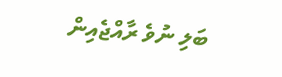ބަލި ނުވެ ރާއްޖެއިން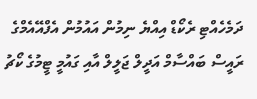ދަމެހެއްޓި ރެކޯޑް އިއްޔެ ނިމުން އައުމުން އެފްއޭއެމްގެ ރައީސް ބައްސާމް އަދީލް ޖަލީލް އާއި ގައުމީ ޓީމުގެ ކޯޗު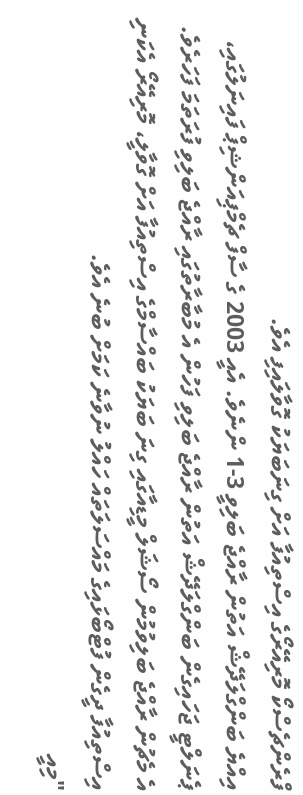ފްރެންޗެސްކޯ މޮރިއޭރޯގެ އިސްތިއުފާ އަށް ގިނަބަޔަކު ގޮވާލައިފި އެވެ.
އިއްޔެ ބަންގްލަދޭޝް އަތުން ރާއްޖެ ބަލިވީ 3-1 ންނެވެ. އެއީ 2003 ގެ ސާފް ޗެމްޕިއަންޝިޕް ފައިނަލުގައި، ޕެނަލްޓީ ޖަހައިގެން ބަންގްލަދޭޝް އަތުން ރާއްޖެ ބަލިވި ފަހުން އެ މުބާރާތުގައި ރާއްޖެ ބަލިވި ފުރަތަމަ ފަހަރެވެ.
އެ މެޗުން ރާއްޖެ ބަލިވުމުން ސޯޝަލް މީޑިއާގައި ގިނަ ބަޔަކު ބައްސާމްގެ އިސްތިއުފާ އަށް ގޮވާލީ، މޮރިއޭރޯ އެކަނި އިސްތިއުފާ ދީގެން ފުޓްބޯޅައިގެ މައްސަލަތައް ހައްލު ނުވާނެ ކަމަށް ބުނެ އެވެ.
"މިއީ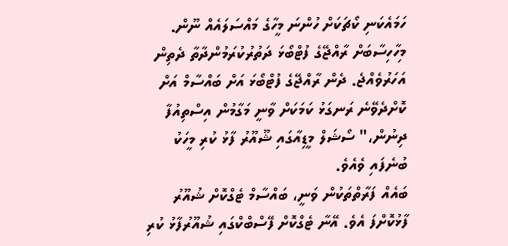ހަމައެކަނި ކޯޗަކަށް ހުންނަ މީހާގެ މައްސަލައެއް ނޫން. މިހާހިސާބަށް ރާއްޖޭގެ ފުޓްބޯޅަ ދަތުރުކުރަމުންދާތާ ދެތިން އަހަރުވެއްޖެ. ދެން ރާއްޖޭގެ ފުޓްބޯޅަ އަށް ބައްސާމް އަށް ކޮށްދެވޭނެ ރަނގަޅު ކަމަކަށް ވާނީ މަގާމުން އިސްތިއުފާ ދިނުން،" ސޯޝަލް މީޑިއާގައި ޝޫއޫރު ފާޅު ކުރި މީހަކު ބުނެފައި ވެއެވެ.
ބައެއް ފަރާތްތަކުން ވަނީ، ބައްސާމް ޓެގްކޮށް ޝުއޫރު ފާޅުކޮށްފަ އެވެ. އޭނާ ޓެގްކޮށް ފޭސްބްކްގައި ޝުއޫރުފާޅު ކުރި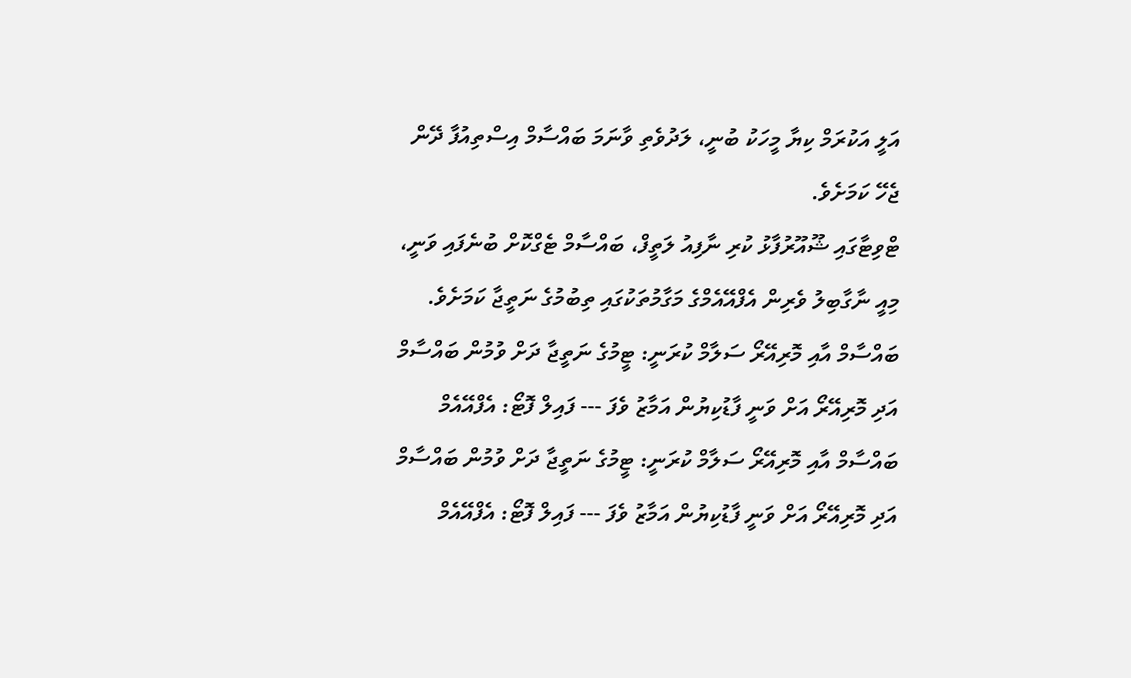އަލީ އަކުރަމް ކިޔާ މީހަކު ބުނީ، ލަދުވެތި ވާނަމަ ބައްސާމް އިސްތިއުފާ ދޭން ޖެހޭ ކަމަށެވެ.
ޓްވިޓާގައި ޝޫއޫރުފާޅު ކުރި ނާފިއު ލަތީފް، ބައްސާމް ޓެގްކޮށް ބުނެފައި ވަނީ، މިއީ ނާގާބިލު ވެރިން އެފްއޭއެމްގެ މަގާމުތަކުގައި ތިބުމުގެ ނަތީޖާ ކަމަށެވެ.
ބައްސާމް އާއި މޮރިއޭރޯ ސަލާމް ކުރަނީ: ޓީމުގެ ނަތީޖާ ދަށް ވުމުން ބައްސާމް އަދި މޮރިއޭރޯ އަށް ވަނީ ފާޑުކިޔުން އަމާޒު ވެފަ --- ފައިލް ފޮޓޯ: އެފްއޭއެމް
ބައްސާމް އާއި މޮރިއޭރޯ ސަލާމް ކުރަނީ: ޓީމުގެ ނަތީޖާ ދަށް ވުމުން ބައްސާމް އަދި މޮރިއޭރޯ އަށް ވަނީ ފާޑުކިޔުން އަމާޒު ވެފަ --- ފައިލް ފޮޓޯ: އެފްއޭއެމް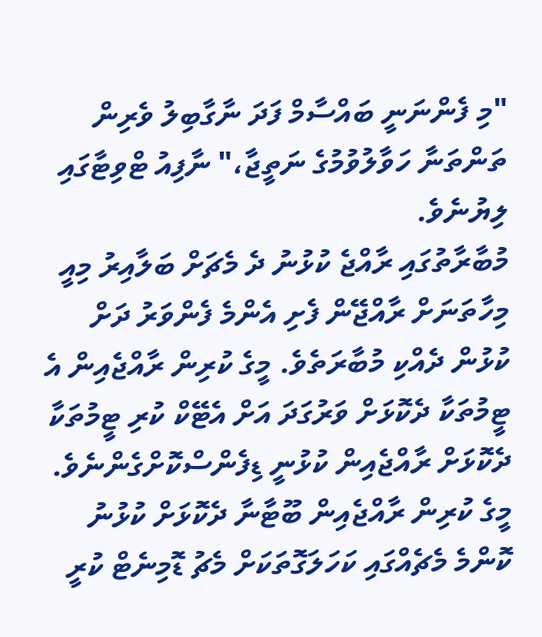"މި ފެންނަނީ ބައްސާމް ފަދަ ނާގާބިލު ވެރިން ތަންތަނާ ހަވާލުވުމުގެ ނަތީޖާ،" ނާފިއު ޓްވިޓާގައި ލިޔުނެވެ.
މުބާރާތުގައި ރާއްޖެ ކުޅުނު ދެ މެޗަށް ބަލާއިރު މިއީ މިހާތަނަށް ރާއްޖޭން ފެށި އެންމެ ފެންވަރު ދަށް ކުޅުން ދެއްކި މުބާރަތެވެ. މީގެ ކުރިން ރާއްޖެއިން އެ ޓީމުތަކާ ދެކޮޅަށް ވަރުގަދަ އަށް އެޓޭކް ކުރި ޓީމުތަކާ ދެކޮޅަށް ރާއްޖެއިން ކުޅުނީ ޑިފެންސްކޮށްގެންނެވެ.
މީގެ ކުރިން ރާއްޖެއިން ބޫޓާނާ ދެކޮޅަށް ކުޅުނު ކޮންމެ މެޗެއްގައި ކަހަލަގޮތަކަށް މެޗު ޑޮމިނެޓް ކުރީ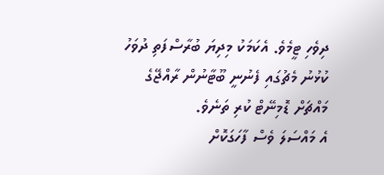ދިވެހި ޓީމެވެ. އެކަމަކު މިދިޔަ ބުރާސްފަތި ދުވަހު ކުޅުނު މެޗުގައި ފެނުނީ ބޫޓާނުން ރާއްޖޭގެ މައްޗަށް ޑޮމިނޭޓް ކުރި ތަނެވެ.
އެ މައްސަލަ ވެސް ފާހަގަކޮށް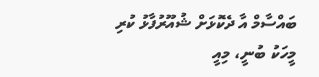ބައްސާމް އާ ދެކޮޅަށް ޝުއޫރުފާޅު ކުރި މީހަކު ބުނީ، މިއީ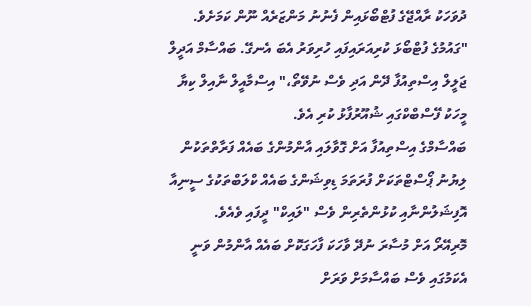ދުވަހަކު ރާއްޖޭގެ ފުޓްބޯޅައިން ފެނުނު މަންޒަރެއް ނޫން ކަމަށެވެ.
"ގައުމުގެ ފުޓްބޯޅަ ކުރިއަރައިފައި ހުރިވަރު އެބަ އެނގޭ. ބައްސާމް އަދީލް ޖަލީލް އިސްތިއުފާ ދޭން އަދި ވެސް ނުވޭތޯ،" އިސްމާއީލް ނާއިލް ކިޔާ މީހަކު ފޭސްބްކްގައި ޝުއޫރުފާޅު ކުރި އެވެ.
ބައްސާމްގެ އިސްތިއުފާ އަށް ގޮވާލައި އާންމުންގެ ބައެއް ފަރާތްތަކުން ލިޔުނު ޕޯސްޓްތަކަށް ފުރަތަމަ ޑިވިޝަންގެ ބައެއް ކްލަބްތަކުގެ ސީނިއާ އޮފިޝަލުންނާއި ކުޅުންތެރިން ވެސް "ލައިކް" ދީފައި ވެއެވެ.
މޮރިއޭރޯ އަށް މުސާރަ ނުދޭ ވާހަކަ ފާހަގަކޮށް ބައެއް އާންމުން ވަނީ އެކަމުގައި ވެސް ބައްސާމަށް ވަރަށް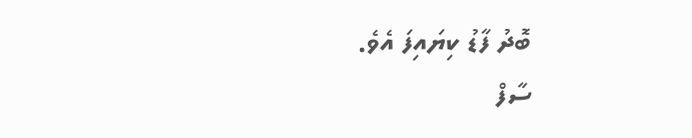ބޮދު ފާޑު ކިޔައިފަ އެވެ.
ސާފް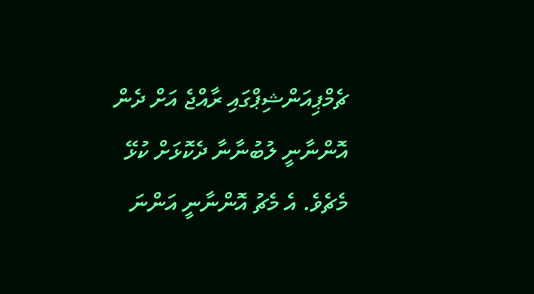ޗެމްޕިއަންޝިޕްގައި ރާއްޖެ އަށް ދެން އޮންނާނީ ލުބުނާނާ ދެކޮޅަށް ކުޅޭ މެޗެވެ. އެ މެޗު އޮންނާނީ އަންނަ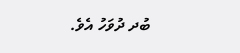ބުދ ދުވަހު އެވެ.